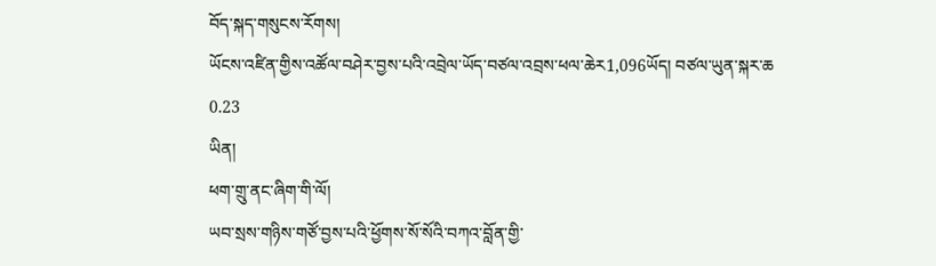བོད་སྐད་གསུངས་རོགས།
ཡོངས་འཛིན་གྱིས་འཚོལ་བཤེར་བྱས་པའི་འབྲེལ་ཡོད་བཙལ་འབྲས་ཕལ་ཆེར1,096ཡོད། བཙལ་ཡུན་སྐར་ཆ 0.23
ཡིན།
ཕག་གྲུ་ནང་ཞིག་གི་ལོ།
ཡབ་སྲས་གཉིས་གཙོ་བྱས་པའི་ཕྱོགས་སོ་སོའི་བཀའ་བློན་གྱི་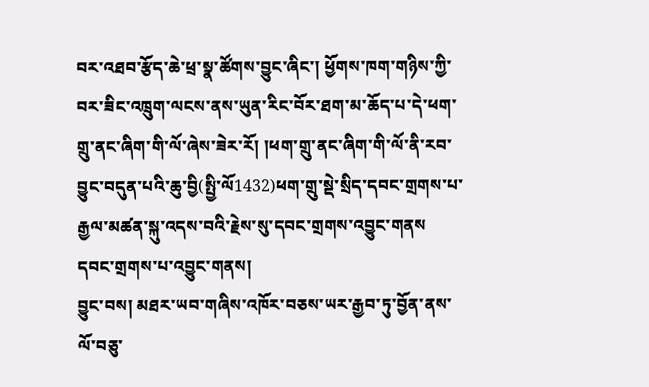བར་འཐབ་རྩོད་ཆེ་ཕྲ་སྣ་ཚོགས་བྱུང་ཞིང་། ཕྱོགས་ཁག་གཉིས་ཀྱི་བར་ཟིང་འཁྲུག་ལངས་ནས་ཡུན་རིང་བོར་ཐག་མ་ཆོད་པ་དེ་ཕག་གྲུ་ནང་ཞིག་གི་ལོ་ཞེས་ཟེར་རོ། །ཕག་གྲུ་ནང་ཞིག་གི་ལོ་ནི་རབ་བྱུང་བདུན་པའི་ཆུ་བྱི(སྤྱི་ལོ1432)ཕག་གྲུ་སྡེ་སྲིད་དབང་གྲགས་པ་རྒྱལ་མཚན་སྐུ་འདས་བའི་རྗེས་སུ་དབང་གྲགས་འབྱུང་གནས
དབང་གྲགས་པ་འབྱུང་གནས།
བྱུང་བས། མཐར་ཡབ་གཞིས་འཁོར་བཅས་ཡར་རྒྱབ་ཏུ་བྱོན་ནས་ལོ་བཅུ་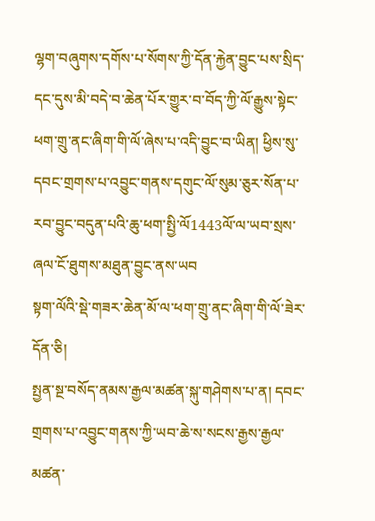ལྷག་བཞུགས་དགོས་པ་སོགས་ཀྱི་དོན་རྐྱེན་བྱུང་པས་སྲིད་དང་དུས་མི་བདེ་བ་ཆེན་པོར་གྱུར་བ་བོད་ཀྱི་ལོ་རྒྱུས་སྟེང་ཕག་གྲུ་ནང་ཞིག་གི་ལོ་ཞེས་པ་འདི་བྱུང་བ་ཡིན། ཕྱིས་སུ་དབང་གྲགས་པ་འབྱུང་གནས་དགུང་ལོ་སུམ་ཅུར་སོན་པ་རབ་བྱུང་བདུན་པའི་ཆུ་ཕག་སྤྱི་ལོ1443ལོ་ལ་ཡབ་སྲས་ཞལ་ངོ་ཐུགས་མཐུན་བྱུང་ནས་ཡབ
སྟག་ལོའི་སྡེ་གཟར་ཆེན་མོ་ལ་ཕག་གྲུ་ནང་ཞིག་གི་ལོ་ཟེར་དོན་ཅི།
སྤྱན་སྔ་བསོད་ནམས་རྒྱལ་མཚན་སྐུ་གཤེགས་པ་ན། དབང་གྲགས་པ་འབྱུང་གནས་ཀྱི་ཡབ་ཆེ་ས་སངས་རྒྱས་རྒྱལ་མཚན་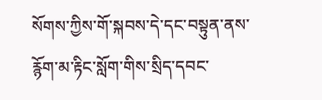སོགས་ཀྱིས་གོ་སྐབས་དེ་དང་བསྟུན་ནས་རྙོག་མ་རྟིང་སློག་གིས་སྲིད་དབང་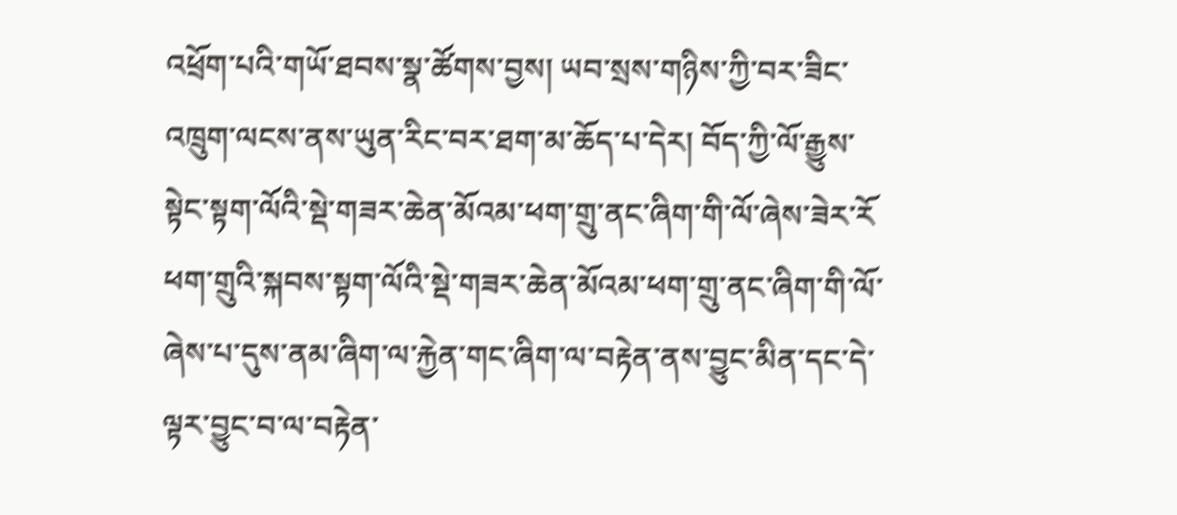འཕྲོག་པའི་གཡོ་ཐབས་སྣ་ཚོགས་བྱས། ཡབ་སྲས་གཉིས་ཀྱི་བར་ཟིང་འཁྲུག་ལངས་ནས་ཡུན་རིང་བར་ཐག་མ་ཆོད་པ་དེར། བོད་ཀྱི་ལོ་རྒྱུས་སྟེང་སྟག་ལོའི་སྡེ་གཟར་ཆེན་མོའམ་ཕག་གྲུ་ནང་ཞིག་གི་ལོ་ཞེས་ཟེར་རོ
ཕག་གྲུའི་སྐབས་སྟག་ལོའི་སྡེ་གཟར་ཆེན་མོའམ་ཕག་གྲུ་ནང་ཞིག་གི་ལོ་ཞེས་པ་དུས་ནམ་ཞིག་ལ་རྐྱེན་གང་ཞིག་ལ་བརྟེན་ནས་བྱུང་མིན་དང་དེ་ལྟར་བྱུང་བ་ལ་བརྟེན་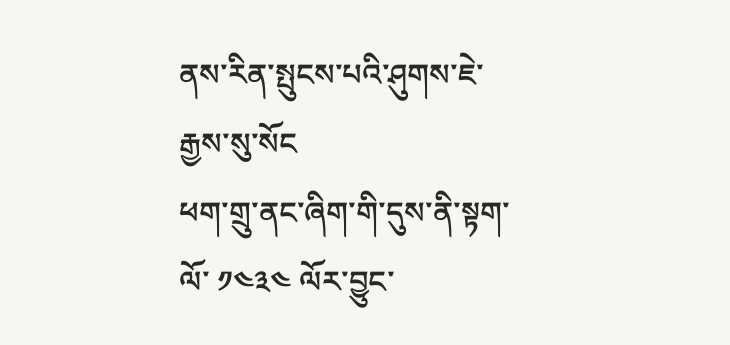ནས་རིན་སྤུངས་པའི་ཤུགས་ཇེ་རྒྱས་སུ་སོང
ཕག་གྲུ་ནང་ཞིག་གི་དུས་ནི་སྟག་ལོ་ ༡༤༣༤ ལོར་བྱུང་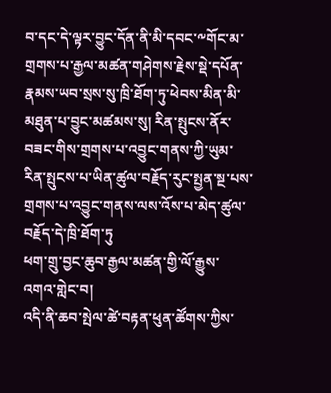བ་དང་དེ་ལྟར་བྱུང་དོན་ནི་མི་དབང་༸གོང་མ་གྲགས་པ་རྒྱལ་མཚན་གཤེགས་རྗེས་སྡེ་དཔོན་རྣམས་ཡབ་སྲས་སུ་ཁྲི་ཐོག་ཏུ་ཕེབས་མིན་མི་མཐུན་པ་བྱུང་མཚམས་སུ། རིན་སྤུངས་ནོར་བཟང་གིས་གྲགས་པ་འབྱུང་གནས་ཀྱི་ཡུམ་རིན་སྤུངས་པ་ཡིན་ཚུལ་བརྗོད་རུང་སྤྱན་སྔ་པས་གྲགས་པ་འབྱུང་གནས་ལས་འོས་པ་མེད་ཚུལ་བརྗོད་དེ་ཁྲི་ཐོག་ཏུ
ཕག་གྲུ་བྱང་ཆུབ་རྒྱལ་མཚན་གྱི་ལོ་རྒྱུས་འགའ་གླེང་བ།
འདི་ནི་ཆབ་སྤེལ་ཚེ་བརྟན་ཕུན་ཚོགས་ཀྱིས་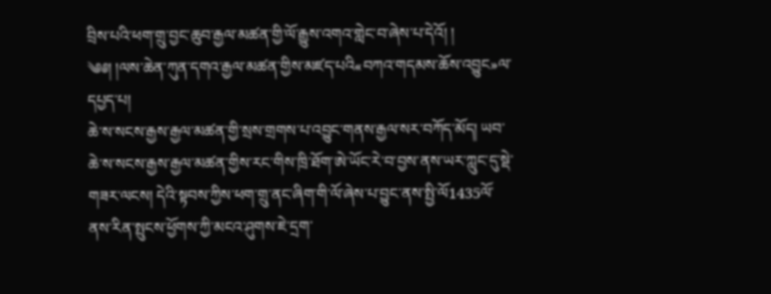བྲིས་པའི་ཕག་གྲུ་བྱང་ཆུབ་རྒྱལ་མཚན་གྱི་ལོ་རྒྱུས་འགའ་གླེང་བ་ཞེས་པ་དེའོ། །
༄༅། །ལས་ཆེན་ཀུན་དགའ་རྒྱལ་མཚན་གྱིས་མཛད་པའི«བཀའ་གདམས་ཆོས་འབྱུང»ལ་དཔྱད་པ།
ཆེ་ས་སངས་རྒྱས་རྒྱལ་མཚན་གྱི་སྲས་གྲགས་པ་འབྱུང་གནས་རྒྱལ་སར་བཀོད་མོད། ཡབ་ཆེ་ས་སངས་རྒྱས་རྒྱལ་མཚན་གྱིས་རང་གིས་ཁྲི་ཐོག་ཨེ་ཡོང་རེ་བ་བྱས་ནས་ཡར་ཀླུང་དུ་སྡེ་གཟར་ལངས། དེའི་སྟབས་ཀྱིས་ཕག་གྲུ་ནང་ཞིག་གི་ལོ་ཞེས་པ་བྱུང་ནས་སྤྱི་ལོ1435ལོ་ནས་རིན་སྤུངས་ཕྱོགས་ཀྱི་མངའ་ཤུགས་ཇེ་དྲག་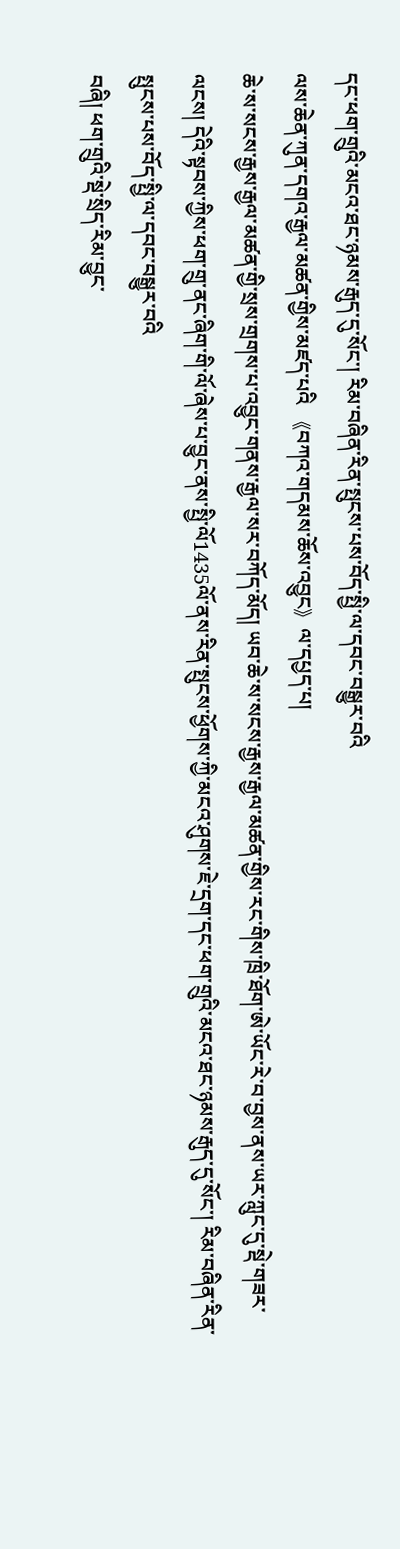དང་ཕག་གྲུའི་མངའ་ཐང་ཉམས་རྒུད་དུ་སོང་། རིམ་བཞིན་རིན་སྤུངས་པས་བོད་སྤྱི་ལ་དབང་བསྒྱུར་བའི
ལས་ཆེན་ཀུན་དགའ་རྒྱལ་མཚན་གྱིས་མཛད་པའི 《བཀའ་གདམས་ཆོས་འབྱུང》ལ་དཔྱད་པ།
ཆེ་ས་སངས་རྒྱས་རྒྱལ་མཚན་གྱི་སྲས་གྲགས་པ་འབྱུང་གནས་རྒྱལ་སར་བཀོད་མོད། ཡབ་ཆེ་ས་སངས་རྒྱས་རྒྱལ་མཚན་གྱིས་རང་གིས་ཁྲི་ཐོག་ཨེ་ཡོང་རེ་བ་བྱས་ནས་ཡར་ཀླུང་དུ་སྡེ་གཟར་ལངས། དེའི་སྟབས་ཀྱིས་ཕག་གྲུ་ནང་ཞིག་གི་ལོ་ཞེས་པ་བྱུང་ནས་སྤྱི་ལོ1435ལོ་ནས་རིན་སྤུངས་ཕྱོགས་ཀྱི་མངའ་ཤུགས་ཇེ་དྲག་དང་ཕག་གྲུའི་མངའ་ཐང་ཉམས་རྒུད་དུ་སོང་། རིམ་བཞིན་རིན་སྤུངས་པས་བོད་སྤྱི་ལ་དབང་བསྒྱུར་བའི
བཞི། ཕག་གྲུའི་སྡེ་སྲིད་རིམ་བྱུང་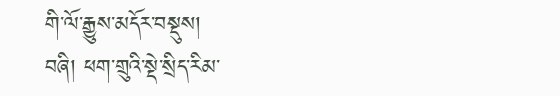གི་ལོ་རྒྱུས་མདོར་བསྡུས།
བཞི། ཕག་གྲུའི་སྡེ་སྲིད་རིམ་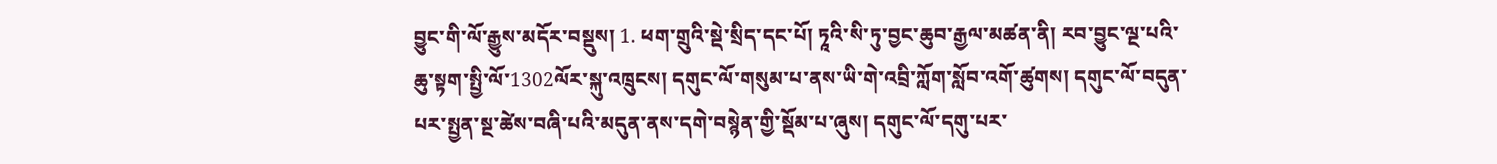བྱུང་གི་ལོ་རྒྱུས་མདོར་བསྡུས། 1. ཕག་གྲུའི་སྡེ་སྲིད་དང་པོ། ཏཱའི་སི་ཏུ་བྱང་ཆུབ་རྒྱལ་མཚན་ནི། རབ་བྱུང་ལྔ་པའི་ཆུ་སྟག་སྤྱི་ལོ་1302ལོར་སྐུ་འཁྲུངས། དགུང་ལོ་གསུམ་པ་ནས་ཡི་གེ་འབྲི་ཀློག་སློབ་འགོ་ཚུགས། དགུང་ལོ་བདུན་པར་སྤྱན་སྔ་ཚེས་བཞི་པའི་མདུན་ནས་དགེ་བསྙེན་གྱི་སྡོམ་པ་ཞུས། དགུང་ལོ་དགུ་པར་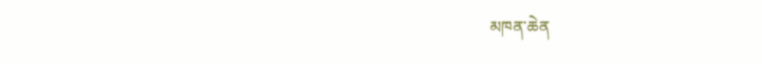མཁན་ཆེན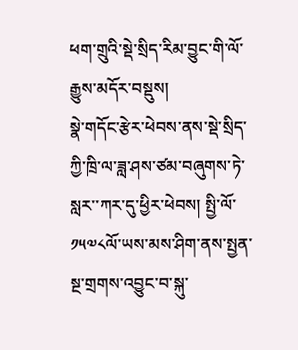ཕག་གྲུའི་སྡེ་སྲིད་རིམ་བྱུང་གི་ལོ་རྒྱུས་མདོར་བསྡུས།
སྣེ་གདོང་རྩེར་ཕེབས་ནས་སྡེ་སྲིད་ཀྱི་ཁྲི་ལ་ཟླ་ཤས་ཙམ་བཞུགས་ཏེ་སླར་་ཀར་དུ་ཕྱིར་ཕེབས། སྤྱི་ལོ་༡༥༧༨ལོ་ཡས་མས་ཤིག་ནས་སྤྱན་སྔ་གྲགས་འབྱུང་བ་སྐུ་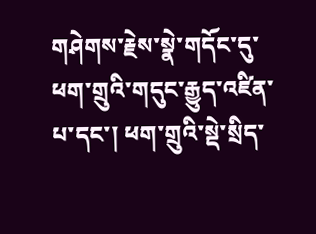གཤེགས་རྗེས་སྣེ་གདོང་དུ་ཕག་གྲུའི་གདུང་རྒྱུད་འཛིན་པ་དང་། ཕག་གྲུའི་སྡེ་སྲིད་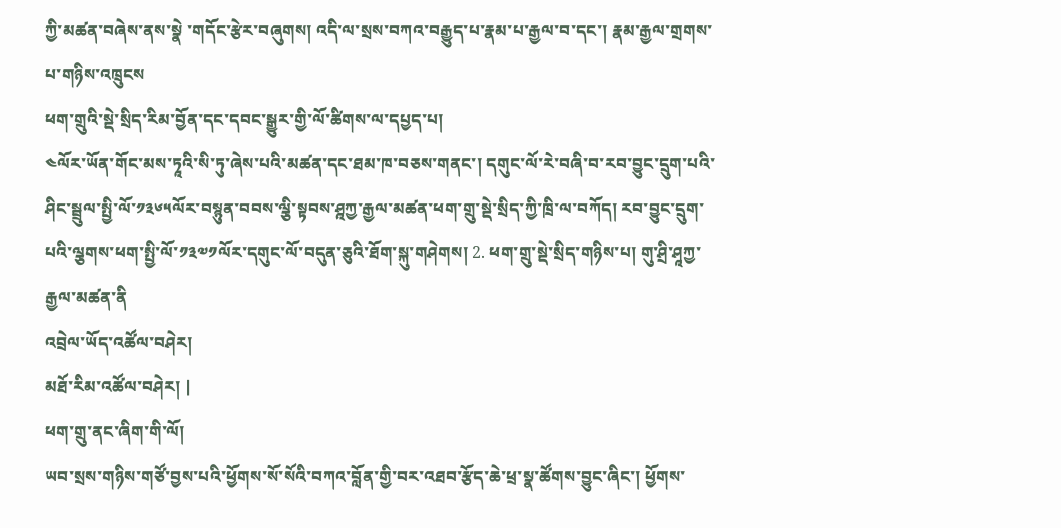ཀྱི་མཚན་བཞེས་ནས་སྣེ ་གདོང་རྩེར་བཞུགས། འདི་ལ་སྲས་བཀའ་བརྒྱུད་པ་རྣམ་པ་རྒྱལ་བ་དང་། རྣམ་རྒྱལ་གྲགས་པ་གཉིས་འཁྲུངས
ཕག་གྲུའི་སྡེ་སྲིད་རིམ་བྱོན་དང་དབང་སྒྱུར་གྱི་ལོ་ཚིགས་ལ་དཔྱད་པ།
༤ལོར་ཡོན་གོང་མས་ཏཱའི་སི་ཏུ་ཞེས་པའི་མཚན་དང་ཐམ་ཁ་བཅས་གནང་། དགུང་ལོ་རེ་བཞི་བ་རབ་བྱུང་དྲུག་པའི་ཤིང་སྦྲུལ་སྤྱི་ལོ་༡༣༦༥ལོར་བསྙུན་བབས་ལྕི་སྟབས་ཤྰཀྱ་རྒྱལ་མཚན་ཕག་གྲུ་སྡེ་སྲིད་ཀྱི་ཁྲི་ལ་བཀོད། རབ་བྱུང་དྲུག་པའི་ལྕགས་ཕག་སྤྱི་ལོ་༡༣༧༡ལོར་དགུང་ལོ་བདུན་ཅུའི་ཐོག་སྐུ་གཤེགས། 2. ཕག་གྲུ་སྡེ་སྲིད་གཉིས་པ། གུ་ཤྲི་ཤཱཀྱ་རྒྱལ་མཚན་ནི
འབྲེལ་ཡོད་འཚོལ་བཤེར།
མཐོ་རིམ་འཚོལ་བཤེར། |
ཕག་གྲུ་ནང་ཞིག་གི་ལོ།
ཡབ་སྲས་གཉིས་གཙོ་བྱས་པའི་ཕྱོགས་སོ་སོའི་བཀའ་བློན་གྱི་བར་འཐབ་རྩོད་ཆེ་ཕྲ་སྣ་ཚོགས་བྱུང་ཞིང་། ཕྱོགས་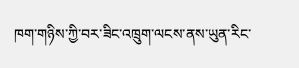ཁག་གཉིས་ཀྱི་བར་ཟིང་འཁྲུག་ལངས་ནས་ཡུན་རིང་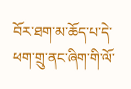བོར་ཐག་མ་ཆོད་པ་དེ་ཕག་གྲུ་ནང་ཞིག་གི་ལོ་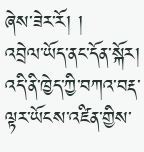ཞེས་ཟེར་རོ། །
འབྲེལ་ཡོད་ནང་དོན་སྐོར།
འདི་ནི་ཁྱེད་ཀྱི་བཀའ་བརྡ་ལྟར་ཡོངས་འཛིན་གྱིས་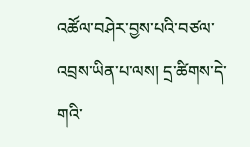འཚོལ་བཤེར་བྱས་པའི་བཙལ་འབྲས་ཡིན་པ་ལས། དྲ་ཚིགས་དེ་གའི་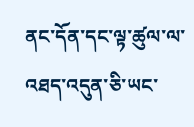ནང་དོན་དང་ལྟ་ཚུལ་ལ་འཐད་འདུན་ཅི་ཡང་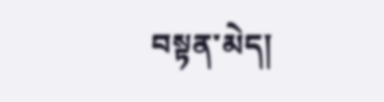བསྟན་མེད།